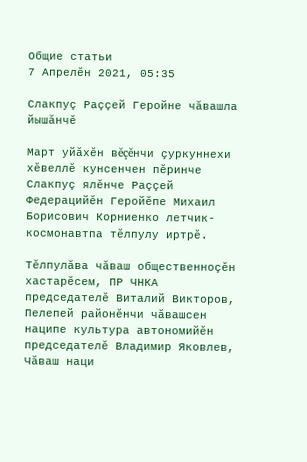Общие статьи
7 Апрелӗн 2021, 05:35

Слакпуç Раççей Геройне чăвашла йышăнчĕ

Март уйăхĕн вĕçĕнчи çуркуннехи хĕвеллĕ кунсенчен пĕринче Слакпуç ялĕнче Раççей Федерацийĕн Геройĕпе Михаил Борисович Корниенко летчик-космонавтпа тĕлпулу иртрĕ.

Тĕлпулăва чăваш общественноçĕн хастарĕсем, ПР ЧНКА председателĕ Виталий Викторов, Пелепей районĕнчи чăвашсен наципе культура автономийĕн председателĕ Владимир Яковлев, Чăваш наци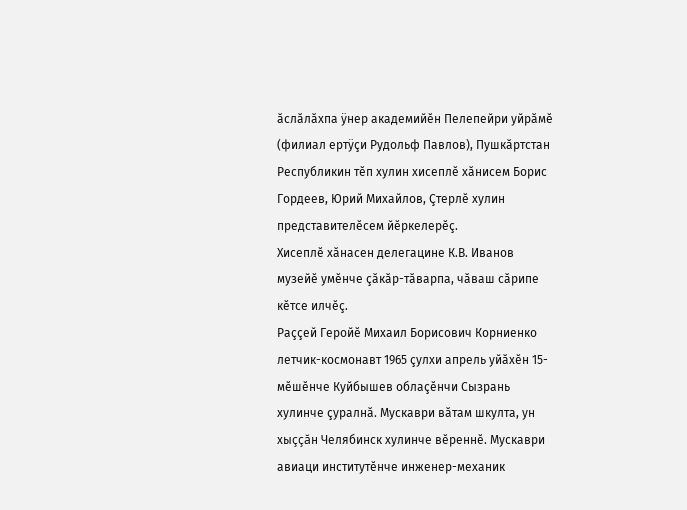ăслăлăхпа ÿнер академийĕн Пелепейри уйрăмĕ (филиал ертÿçи Рудольф Павлов), Пушкăртстан Республикин тĕп хулин хисеплĕ хăнисем Борис Гордеев, Юрий Михайлов, Çтерлĕ хулин представителĕсем йĕркелерĕç.
Хисеплĕ хăнасен делегацине К.В. Иванов музейĕ умĕнче çăкăр-тăварпа, чăваш сăрипе кĕтсе илчĕç.
Раççей Геройĕ Михаил Борисович Корниенко летчик-космонавт 1965 çулхи апрель уйăхĕн 15-мĕшĕнче Куйбышев облаçĕнчи Сызрань хулинче çуралнă. Мускаври вăтам шкулта, ун хыççăн Челябинск хулинче вĕреннĕ. Мускаври авиаци институтĕнче инженер-механик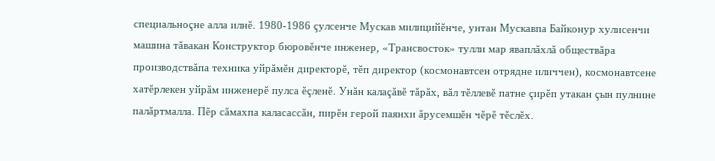специальноçне алла илнĕ. 1980-1986 çулсенче Мускав милицийĕнче, унтан Мускавпа Байконур хулисенчи машина тăвакан Конструктор бюровĕнче инженер, «Трансвосток» тулли мар яваплăхлă обществăра производствăпа техника уйрăмĕн директорĕ, тĕп директор (космонавтсен отрядне иличчен), космонавтсене хатĕрлекен уйрăм инженерĕ пулса ĕçленĕ. Унăн калаçăвĕ тăрăх, вăл тĕллевĕ патне çирĕп утакан çын пулнине палăртмалла. Пĕр сăмахпа каласассăн, пирĕн герой паянхи ăрусемшĕн чĕрĕ тĕслĕх.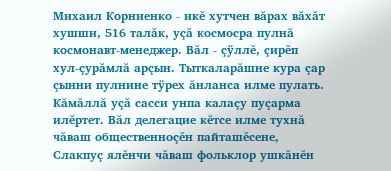Михаил Корниенко - икĕ хутчен вăрах вăхăт хушши, 516 талăк, уçă космосра пулнă космонавт-менеджер. Вăл - çÿллĕ, çирĕп хул-çурăмлă арçын. Тыткаларăшне кура çар çынни пулнине тÿрех ăнланса илме пулать. Кăмăллă уçă сасси унпа калаçу пуçарма илĕртет. Вăл делегацие кĕтсе илме тухнă чăваш общественноçĕн пайташĕсене, Слакпуç ялĕнчи чăваш фольклор ушкăнĕн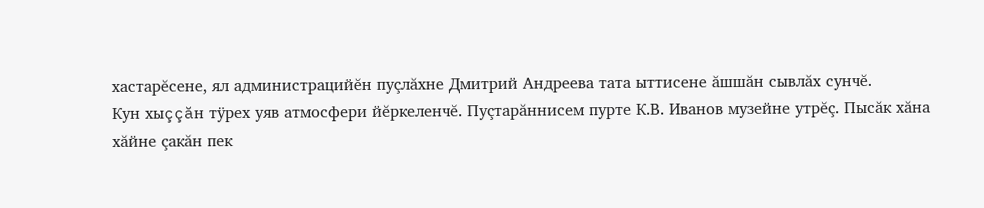хастарĕсене, ял администрацийĕн пуçлăхне Дмитрий Андреева тата ыттисене ăшшăн сывлăх сунчĕ.
Кун хыççăн тÿрех уяв атмосфери йĕркеленчĕ. Пуçтарăннисем пурте К.В. Иванов музейне утрĕç. Пысăк хăна хăйне çакăн пек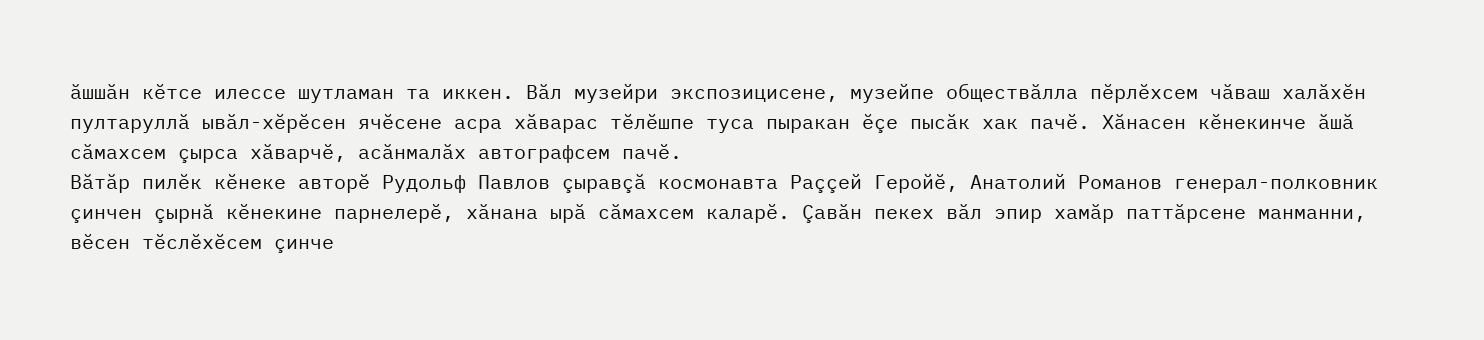ăшшăн кĕтсе илессе шутламан та иккен. Вăл музейри экспозицисене, музейпе обществăлла пĕрлĕхсем чăваш халăхĕн пултаруллă ывăл-хĕрĕсен ячĕсене асра хăварас тĕлĕшпе туса пыракан ĕçе пысăк хак пачĕ. Хăнасен кĕнекинче ăшă сăмахсем çырса хăварчĕ, асăнмалăх автографсем пачĕ.
Вăтăр пилĕк кĕнеке авторĕ Рудольф Павлов çыравçă космонавта Раççей Геройĕ, Анатолий Романов генерал-полковник çинчен çырнă кĕнекине парнелерĕ, хăнана ырă сăмахсем каларĕ. Çавăн пекех вăл эпир хамăр паттăрсене манманни, вĕсен тĕслĕхĕсем çинче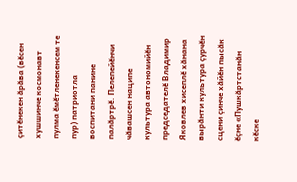çитĕнекен ăрăва (вĕсен хушшинче космонавт пулма ĕмĕтленекенсем те пур) патриотла воспитани панине палăртрĕ. Пелепейĕнчи чăвашсен наципе культура автономийĕн председателĕ Владимир Яковлев хисеплĕ хăнана вырăнти культура çурчĕн сцени çинче хăйĕн пысăк ĕçне «Пушкăртстанăн кĕске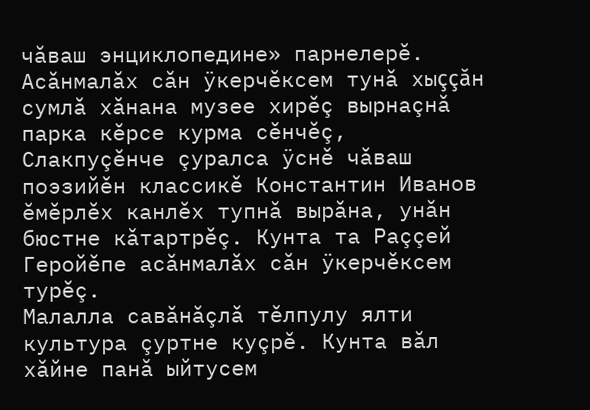чăваш энциклопедине» парнелерĕ.
Асăнмалăх сăн ÿкерчĕксем тунă хыççăн сумлă хăнана музее хирĕç вырнаçнă парка кĕрсе курма сĕнчĕç, Слакпуçĕнче çуралса ÿснĕ чăваш поэзийĕн классикĕ Константин Иванов ĕмĕрлĕх канлĕх тупнă вырăна, унăн бюстне кăтартрĕç. Кунта та Раççей Геройĕпе асăнмалăх сăн ÿкерчĕксем турĕç.
Малалла савăнăçлă тĕлпулу ялти культура çуртне куçрĕ. Кунта вăл хăйне панă ыйтусем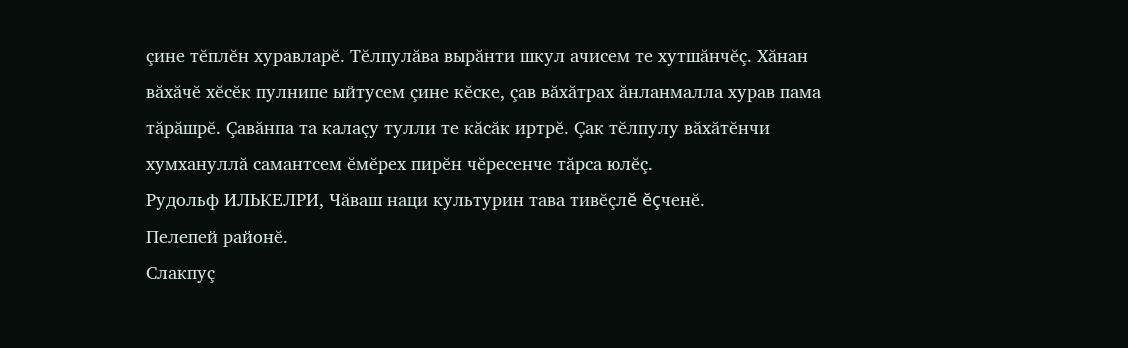çине тĕплĕн хуравларĕ. Тĕлпулăва вырăнти шкул ачисем те хутшăнчĕç. Хăнан вăхăчĕ хĕсĕк пулнипе ыйтусем çине кĕске, çав вăхăтрах ăнланмалла хурав пама тăрăшрĕ. Çавăнпа та калаçу тулли те кăсăк иртрĕ. Çак тĕлпулу вăхăтĕнчи хумхануллă самантсем ĕмĕрех пирĕн чĕресенче тăрса юлĕç.
Рудольф ИЛЬКЕЛРИ, Чăваш наци культурин тава тивĕçлĕ ĕçченĕ.
Пелепей районĕ.
Слакпуç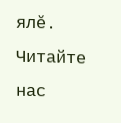ялĕ.
Читайте нас